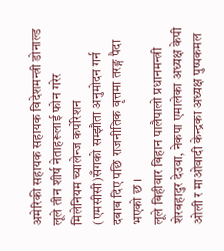अमेरिकी सहायक सहायक विदेशमन्त्री डोनाल्ड लूले तीन शीर्ष नेताहरूलाई फोन गरेर मिलेनियम च्यालेन्ज कर्पोरेशन (एमसीसी)सँगको सम्झौता अनुमोदन गर्न दबाब दिए पछि राजनीतिक वृत्तमा तरङ्ग पैदा भएको छ ।
लूले बिहीवार बिहान पालैपालो प्रधानमन्त्री शेरबहादुर देउवा, नेकपा एमालेका अध्यक्ष केपी ओली र माओवादी केन्द्रका अध्यक्ष पुष्पकमल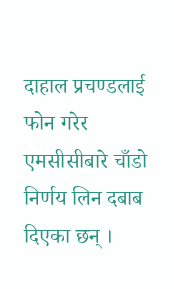दाहाल प्रचण्डलाई फोन गरेर एमसीसीबारे चाँडो निर्णय लिन दबाब दिएका छन् ।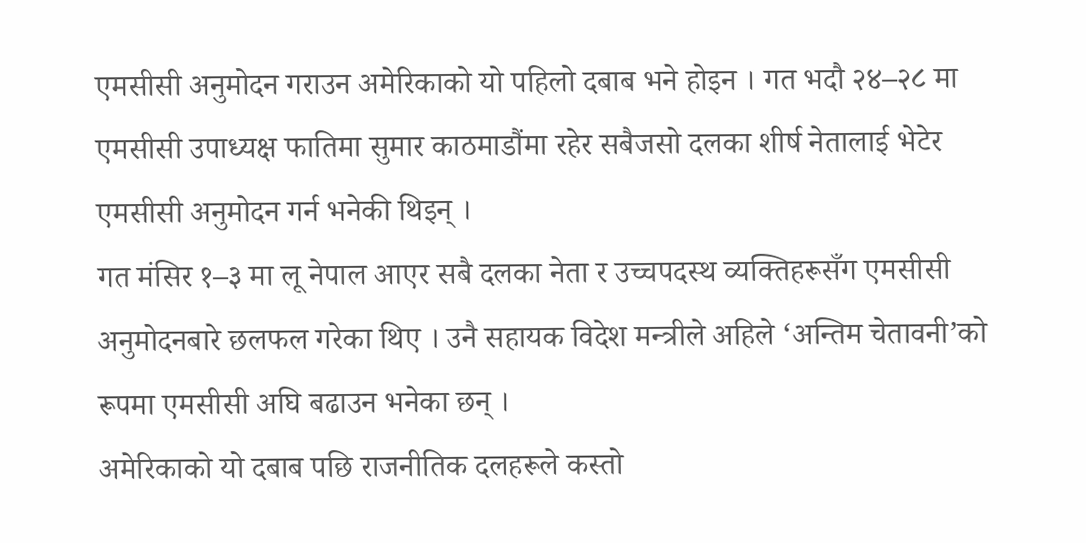एमसीसी अनुमोदन गराउन अमेरिकाको यो पहिलो दबाब भने होइन । गत भदौ २४–२८ मा एमसीसी उपाध्यक्ष फातिमा सुमार काठमाडौंमा रहेर सबैजसो दलका शीर्ष नेतालाई भेटेर एमसीसी अनुमोदन गर्न भनेकी थिइन् ।
गत मंसिर १–३ मा लू नेपाल आएर सबै दलका नेता र उच्चपदस्थ व्यक्तिहरूसँग एमसीसी अनुमोदनबारे छलफल गरेका थिए । उनै सहायक विदेश मन्त्रीले अहिले ‘अन्तिम चेतावनी’को रूपमा एमसीसी अघि बढाउन भनेका छन् ।
अमेरिकाको यो दबाब पछि राजनीतिक दलहरूले कस्तो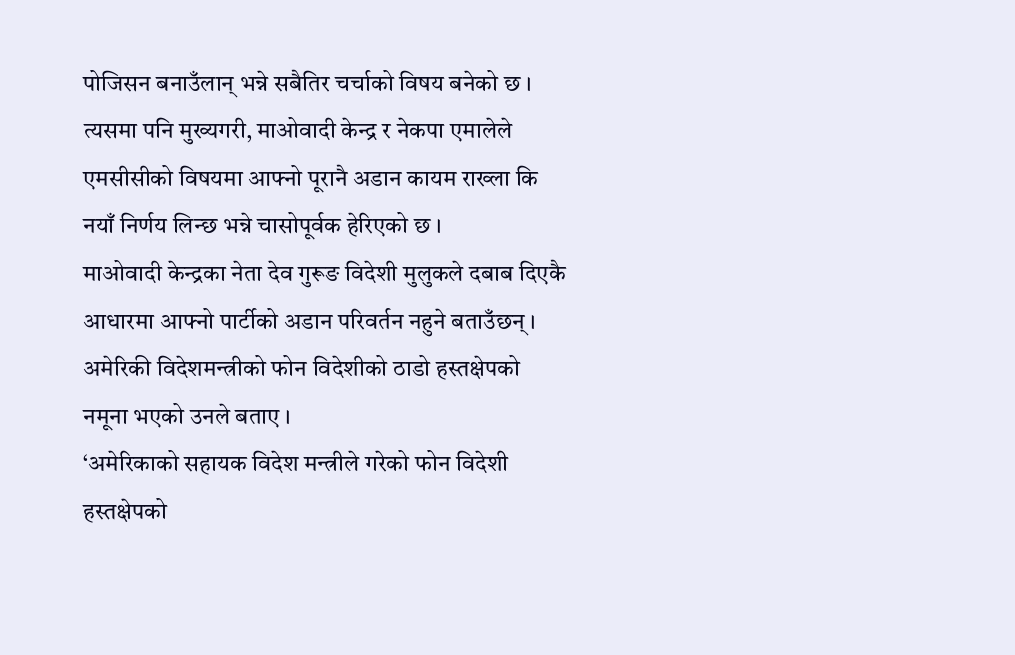पोजिसन बनाउँलान् भन्ने सबैतिर चर्चाको विषय बनेको छ । त्यसमा पनि मुख्यगरी, माओवादी केन्द्र र नेकपा एमालेले एमसीसीको विषयमा आफ्नो पूरानै अडान कायम राख्ला कि नयाँ निर्णय लिन्छ भन्ने चासोपूर्वक हेरिएको छ ।
माओवादी केन्द्रका नेता देव गुरूङ विदेशी मुलुकले दबाब दिएकै आधारमा आफ्नो पार्टीको अडान परिवर्तन नहुने बताउँछन् । अमेरिकी विदेशमन्त्रीको फोन विदेशीको ठाडो हस्तक्षेपको नमूना भएको उनले बताए ।
‘अमेरिकाको सहायक विदेश मन्त्रीले गरेको फोन विदेशी हस्तक्षेपको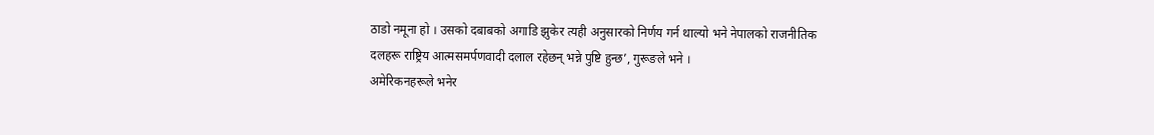ठाडो नमूना हो । उसको दबाबको अगाडि झुकेर त्यही अनुसारको निर्णय गर्न थाल्यो भने नेपालको राजनीतिक दलहरू राष्ट्रिय आत्मसमर्पणवादी दलाल रहेछन् भन्ने पुष्टि हुन्छ’, गुरूङले भने ।
अमेरिकनहरूले भनेर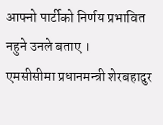आफ्नो पार्टीको निर्णय प्रभावित नहुने उनले बताए ।
एमसीसीमा प्रधानमन्त्री शेरबहादुर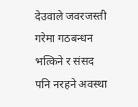देउवाले जवरजस्ती गरेमा गठबन्धन भत्किने र संसद पनि नरहने अवस्था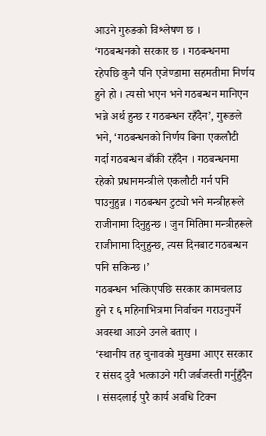आउने गुरुङको विश्लेषण छ ।
‘गठबन्धनको सरकार छ । गठबन्धनमा रहेपछि कुनै पनि एजेण्डामा सहमतीमा निर्णय हुने हो । त्यसो भएन भने गठबन्धन मानिएन भन्ने अर्थ हुन्छ र गठबन्धन रहँदैन’, गुरूङले भने, ‘गठबन्धनको निर्णय बिना एकलौटी गर्दा गठबन्धन बाँकी रहँदैन । गठबन्धनमा रहेको प्रधानमन्त्रीले एकलौटी गर्न पनि पाउनुहुन्न । गठबन्धन टुट्यो भने मन्त्रीहरूले राजीनामा दिनुहुन्छ । जुन मितिमा मन्त्रीहरूले राजीनामा दिनुहुन्छ, त्यस दिनबाट गठबन्धन पनि सकिन्छ ।’
गठबन्धन भत्किएपछि सरकार कामचलाउ हुने र ६ महिनाभित्रमा निर्वाचन गराउनुपर्ने अवस्था आउने उनले बताए ।
‘स्थानीय तह चुनावको मुखमा आएर सरकार र संसद दुवै भत्काउने गरी जर्बजस्ती गर्नुहुँदैन । संसदलाई पुरै कार्य अवधि टिक्न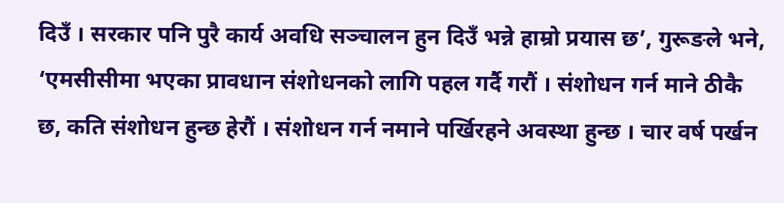दिउँ । सरकार पनि पुरै कार्य अवधि सञ्चालन हुन दिउँ भन्ने हाम्रो प्रयास छ’, गुरूङले भने, ‘एमसीसीमा भएका प्रावधान संशोधनको लागि पहल गर्दै गरौं । संशोधन गर्न माने ठीकै छ, कति संशोधन हुन्छ हेरौं । संशोधन गर्न नमाने पर्खिरहने अवस्था हुन्छ । चार वर्ष पर्खन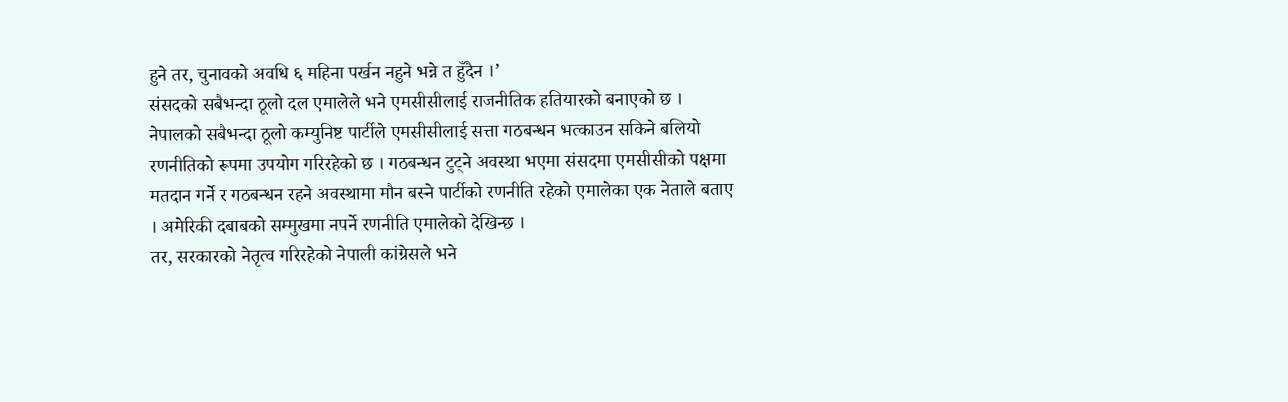हुने तर, चुनावको अवधि ६ महिना पर्खन नहुने भन्ने त हुँदैन ।’
संसदको सबैभन्दा ठूलो दल एमालेले भने एमसीसीलाई राजनीतिक हतियारको बनाएको छ ।
नेपालको सबैभन्दा ठूलो कम्युनिष्ट पार्टीले एमसीसीलाई सत्ता गठबन्धन भत्काउन सकिने बलियो रणनीतिको रूपमा उपयोग गरिरहेको छ । गठबन्धन टुट्ने अवस्था भएमा संसदमा एमसीसीको पक्षमा मतदान गर्ने र गठबन्धन रहने अवस्थामा मौन बस्ने पार्टीको रणनीति रहेको एमालेका एक नेताले बताए । अमेरिकी दबाबको सम्मुखमा नपर्ने रणनीति एमालेको देखिन्छ ।
तर, सरकारको नेतृत्व गरिरहेको नेपाली कांग्रेसले भने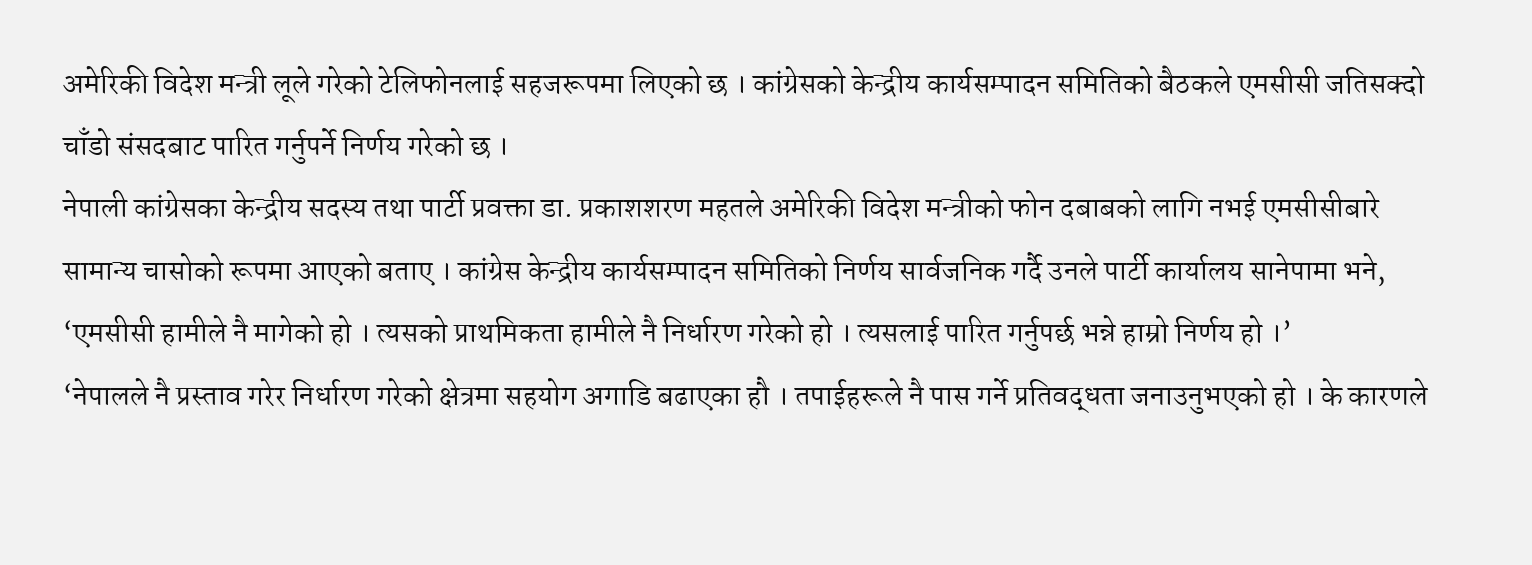अमेरिकी विदेश मन्त्री लूले गरेको टेलिफोनलाई सहजरूपमा लिएको छ । कांग्रेसको केन्द्रीय कार्यसम्पादन समितिको बैठकले एमसीसी जतिसक्दो चाँडो संसदबाट पारित गर्नुपर्ने निर्णय गरेको छ ।
नेपाली कांग्रेसका केन्द्रीय सदस्य तथा पार्टी प्रवक्ता डा. प्रकाशशरण महतले अमेरिकी विदेश मन्त्रीको फोन दबाबको लागि नभई एमसीसीबारे सामान्य चासोको रूपमा आएको बताए । कांग्रेस केन्द्रीय कार्यसम्पादन समितिको निर्णय सार्वजनिक गर्दै उनले पार्टी कार्यालय सानेपामा भने, ‘एमसीसी हामीले नै मागेको हो । त्यसको प्राथमिकता हामीले नै निर्धारण गरेको हो । त्यसलाई पारित गर्नुपर्छ भन्ने हाम्रो निर्णय हो ।’
‘नेपालले नै प्रस्ताव गरेर निर्धारण गरेको क्षेत्रमा सहयोग अगाडि बढाएका हौ । तपाईहरूले नै पास गर्ने प्रतिवद्धता जनाउनुभएको हो । के कारणले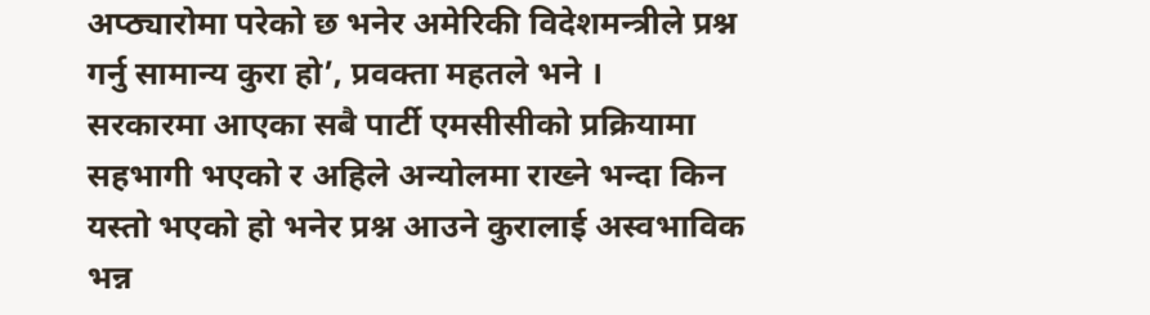अप्ठ्यारोमा परेको छ भनेर अमेरिकी विदेशमन्त्रीले प्रश्न गर्नु सामान्य कुरा हो’, प्रवक्ता महतले भने ।
सरकारमा आएका सबै पार्टी एमसीसीको प्रक्रियामा सहभागी भएको र अहिले अन्योलमा राख्ने भन्दा किन यस्तो भएको हो भनेर प्रश्न आउने कुरालाई अस्वभाविक भन्न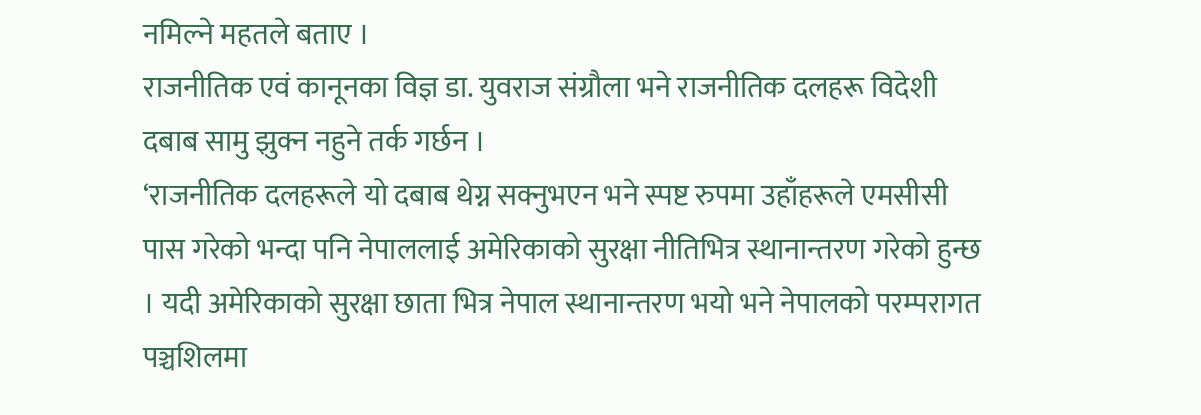नमिल्ने महतले बताए ।
राजनीतिक एवं कानूनका विज्ञ डा. युवराज संग्रौला भने राजनीतिक दलहरू विदेशी दबाब सामु झुक्न नहुने तर्क गर्छन ।
‘राजनीतिक दलहरूले यो दबाब थेग्न सक्नुभएन भने स्पष्ट रुपमा उहाँहरूले एमसीसी पास गरेको भन्दा पनि नेपाललाई अमेरिकाको सुरक्षा नीतिभित्र स्थानान्तरण गरेको हुन्छ । यदी अमेरिकाको सुरक्षा छाता भित्र नेपाल स्थानान्तरण भयो भने नेपालको परम्परागत पञ्चशिलमा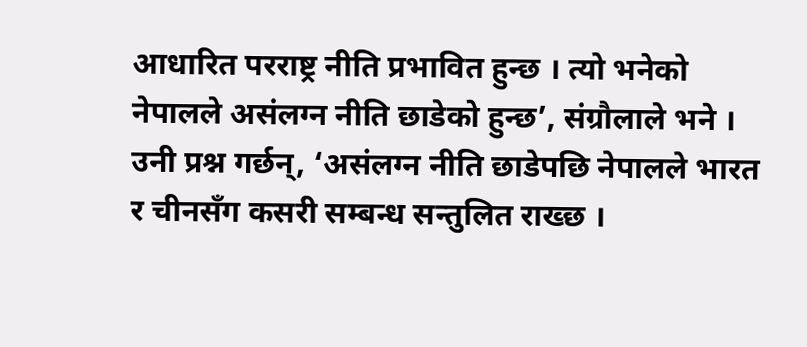आधारित परराष्ट्र नीति प्रभावित हुन्छ । त्यो भनेको नेपालले असंलग्न नीति छाडेको हुन्छ’, संग्रौलाले भने ।
उनी प्रश्न गर्छन्, ‘असंलग्न नीति छाडेपछि नेपालले भारत र चीनसँग कसरी सम्बन्ध सन्तुलित राख्छ ।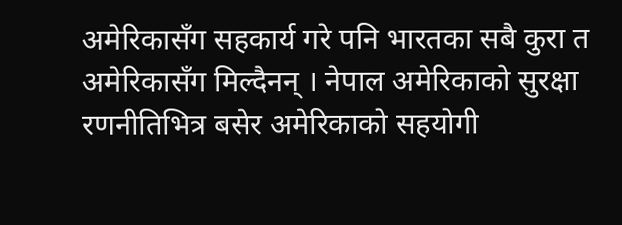अमेरिकासँग सहकार्य गरे पनि भारतका सबै कुरा त अमेरिकासँग मिल्दैनन् । नेपाल अमेरिकाको सुरक्षा रणनीतिभित्र बसेर अमेरिकाको सहयोगी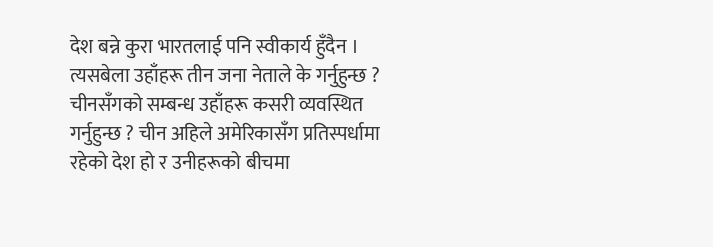देश बन्ने कुरा भारतलाई पनि स्वीकार्य हुँदैन । त्यसबेला उहाँहरू तीन जना नेताले के गर्नुहुन्छ ? चीनसँगको सम्बन्ध उहाँहरू कसरी व्यवस्थित गर्नुहुन्छ ? चीन अहिले अमेरिकासँग प्रतिस्पर्धामा रहेको देश हो र उनीहरूको बीचमा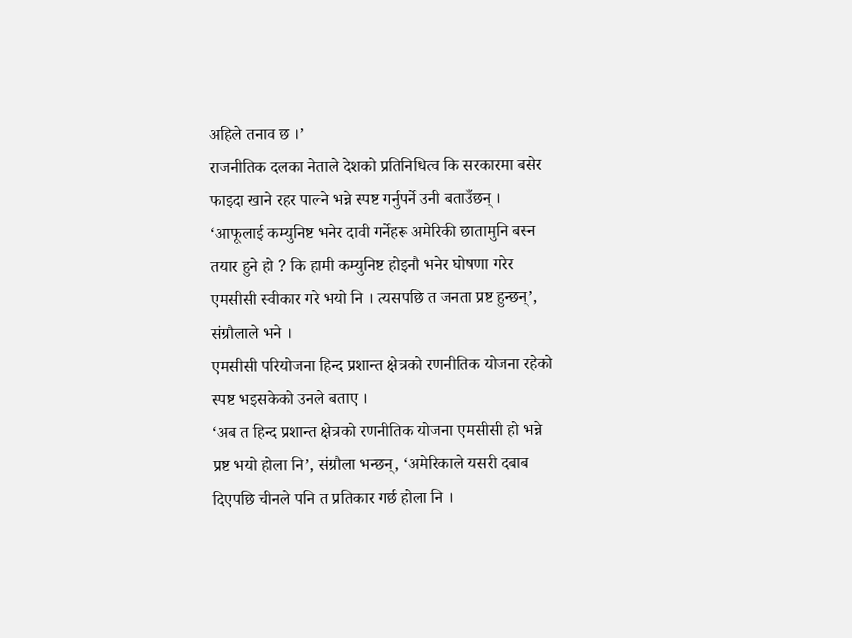अहिले तनाव छ ।’
राजनीतिक दलका नेताले देशको प्रतिनिधित्व कि सरकारमा बसेर फाइदा खाने रहर पाल्ने भन्ने स्पष्ट गर्नुपर्ने उनी बताउँछन् ।
‘आफूलाई कम्युनिष्ट भनेर दावी गर्नेहरू अमेरिकी छातामुनि बस्न तयार हुने हो ? कि हामी कम्युनिष्ट होइनौ भनेर घोषणा गरेर एमसीसी स्वीकार गरे भयो नि । त्यसपछि त जनता प्रष्ट हुन्छन्’, संग्रौलाले भने ।
एमसीसी परियोजना हिन्द प्रशान्त क्षेत्रको रणनीतिक योजना रहेको स्पष्ट भइसकेको उनले बताए ।
‘अब त हिन्द प्रशान्त क्षेत्रको रणनीतिक योजना एमसीसी हो भन्ने प्रष्ट भयो होला नि’, संग्रौला भन्छन्, ‘अमेरिकाले यसरी दबाब दिएपछि चीनले पनि त प्रतिकार गर्छ होला नि ।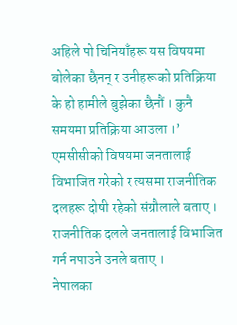अहिले पो चिनियाँहरू यस विषयमा बोलेका छैनन् र उनीहरूको प्रतिक्रिया के हो हामीले बुझेका छैनौं । कुनै समयमा प्रतिक्रिया आउला ।’
एमसीसीको विषयमा जनतालाई विभाजित गरेको र त्यसमा राजनीतिक दलहरू दोषी रहेको संग्रौलाले बताए । राजनीतिक दलले जनतालाई विभाजित गर्न नपाउने उनले बताए ।
नेपालका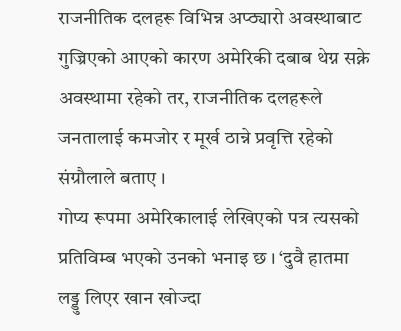राजनीतिक दलहरू विभिन्न अप्ठ्यारो अवस्थाबाट गुज्रिएको आएको कारण अमेरिकी दबाब थेग्न सक्ने अवस्थामा रहेको तर, राजनीतिक दलहरूले जनतालाई कमजोर र मूर्ख ठान्ने प्रवृत्ति रहेको संग्रौलाले बताए ।
गोप्य रूपमा अमेरिकालाई लेखिएको पत्र त्यसको प्रतिविम्ब भएको उनको भनाइ छ । ‘दुवै हातमा लड्डु लिएर खान खोज्दा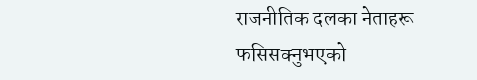राजनीतिक दलका नेताहरू फसिसक्नुभएको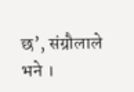छ’, संग्रौलाले भने ।